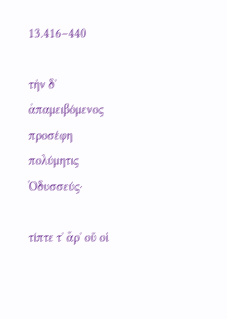13.416–440

τὴν δʼ ἀπαμειβόμενος προσέφη πολύμητις Ὀδυσσεύς·

τίπτε τʼ ἄρʼ οὔ οἱ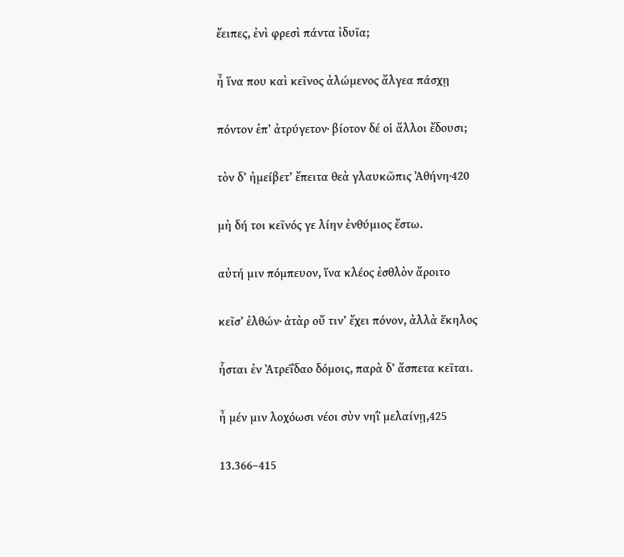ἔειπες, ἐνὶ φρεσὶ πάντα ἰδυῖα;

ἦ ἵνα που καὶ κεῖνος ἀλώμενος ἄλγεα πάσχῃ

πόντον ἐπʼ ἀτρύγετον· βίοτον δέ οἱ ἄλλοι ἔδουσι;

τὸν δʼ ἠμείβετʼ ἔπειτα θεὰ γλαυκῶπις Ἀθήνη·420

μὴ δή τοι κεῖνός γε λίην ἐνθύμιος ἔστω.

αὐτή μιν πόμπευον, ἵνα κλέος ἐσθλὸν ἄροιτο

κεῖσʼ ἐλθών· ἀτὰρ οὔ τινʼ ἔχει πόνον, ἀλλὰ ἕκηλος

ἧσται ἐν Ἀτρεΐδαο δόμοις, παρὰ δʼ ἄσπετα κεῖται.

ἦ μέν μιν λοχόωσι νέοι σὺν νηῒ μελαίνῃ,425

13.366–415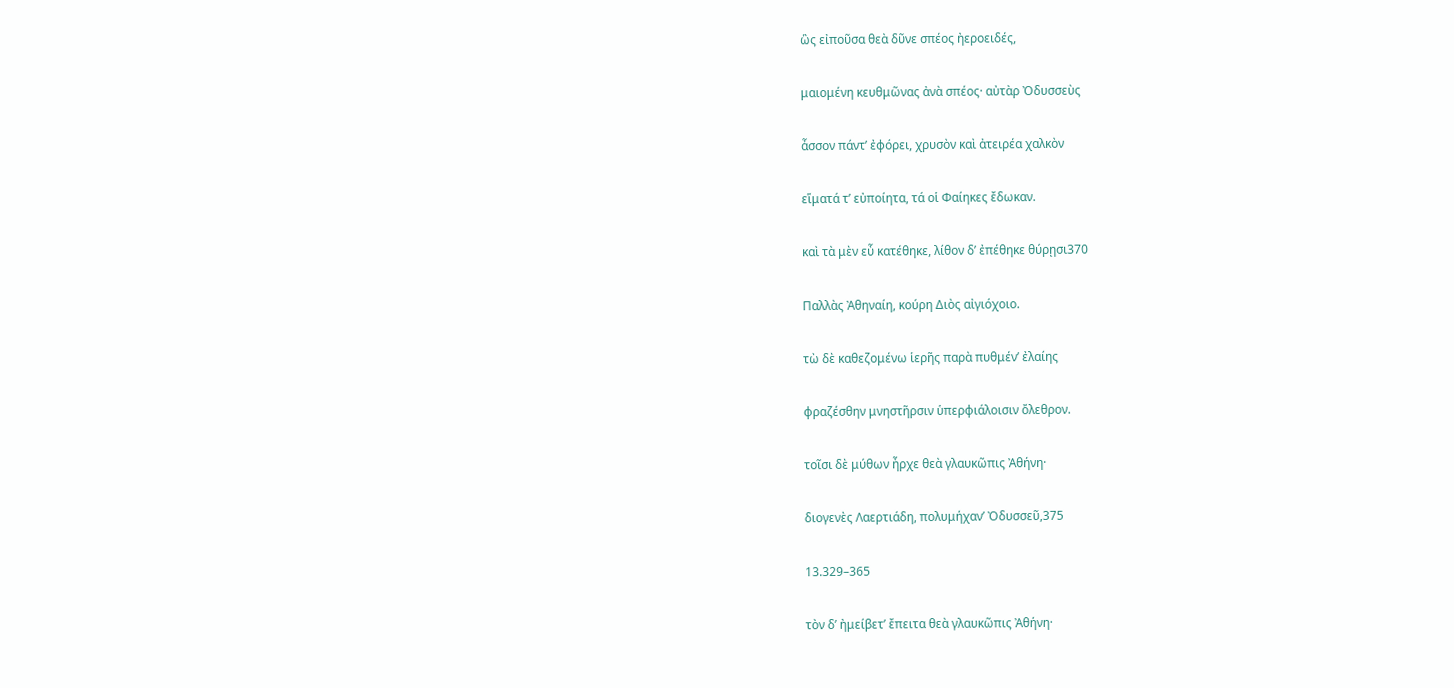ὣς εἰποῦσα θεὰ δῦνε σπέος ἠεροειδές,

μαιομένη κευθμῶνας ἀνὰ σπέος· αὐτὰρ Ὀδυσσεὺς

ἆσσον πάντʼ ἐφόρει, χρυσὸν καὶ ἀτειρέα χαλκὸν

εἵματά τʼ εὐποίητα, τά οἱ Φαίηκες ἔδωκαν.

καὶ τὰ μὲν εὖ κατέθηκε, λίθον δʼ ἐπέθηκε θύρῃσι370

Παλλὰς Ἀθηναίη, κούρη Διὸς αἰγιόχοιο.

τὼ δὲ καθεζομένω ἱερῆς παρὰ πυθμένʼ ἐλαίης

φραζέσθην μνηστῆρσιν ὑπερφιάλοισιν ὄλεθρον.

τοῖσι δὲ μύθων ἦρχε θεὰ γλαυκῶπις Ἀθήνη·

διογενὲς Λαερτιάδη, πολυμήχανʼ Ὀδυσσεῦ,375

13.329–365

τὸν δʼ ἠμείβετʼ ἔπειτα θεὰ γλαυκῶπις Ἀθήνη·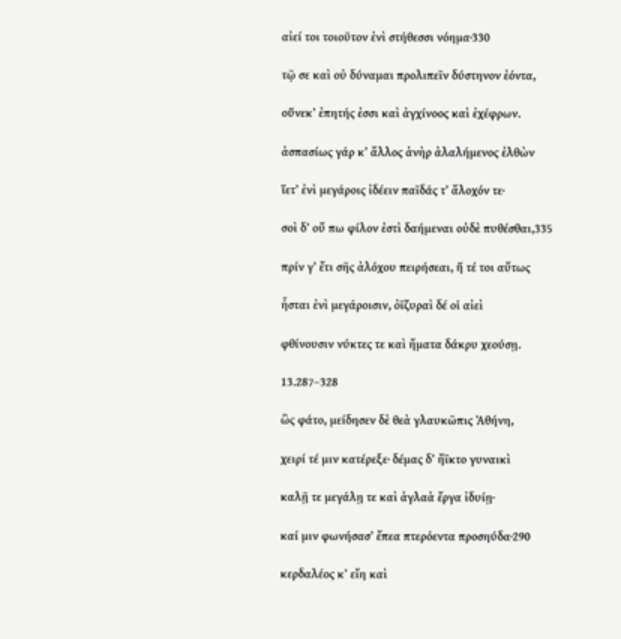αἰεί τοι τοιοῦτον ἐνὶ στήθεσσι νόημα·330

τῷ σε καὶ οὐ δύναμαι προλιπεῖν δύστηνον ἐόντα,

οὕνεκʼ ἐπητής ἐσσι καὶ ἀγχίνοος καὶ ἐχέφρων.

ἀσπασίως γάρ κʼ ἄλλος ἀνὴρ ἀλαλήμενος ἐλθὼν

ἵετʼ ἐνὶ μεγάροις ἰδέειν παῖδάς τʼ ἄλοχόν τε·

σοὶ δʼ οὔ πω φίλον ἐστὶ δαήμεναι οὐδὲ πυθέσθαι,335

πρίν γʼ ἔτι σῆς ἀλόχου πειρήσεαι, ἥ τέ τοι αὔτως

ἧσται ἐνὶ μεγάροισιν, ὀϊζυραὶ δέ οἱ αἰεὶ

φθίνουσιν νύκτες τε καὶ ἤματα δάκρυ χεούσῃ.

13.287–328

ὣς φάτο, μείδησεν δὲ θεὰ γλαυκῶπις Ἀθήνη,

χειρί τέ μιν κατέρεξε· δέμας δʼ ἤϊκτο γυναικὶ

καλῇ τε μεγάλῃ τε καὶ ἀγλαὰ ἔργα ἰδυίῃ·

καί μιν φωνήσασʼ ἔπεα πτερόεντα προσηύδα·290

κερδαλέος κʼ εἴη καὶ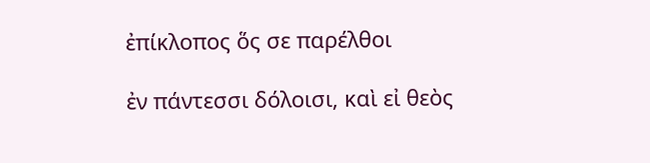ἐπίκλοπος ὅς σε παρέλθοι

ἐν πάντεσσι δόλοισι, καὶ εἰ θεὸς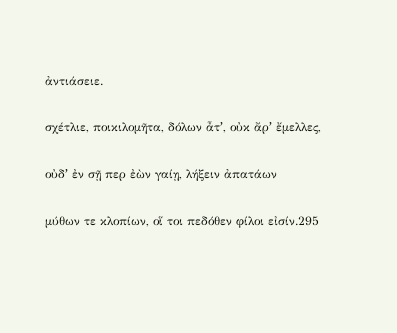ἀντιάσειε.

σχέτλιε, ποικιλομῆτα, δόλων ἆτʼ, οὐκ ἄρʼ ἔμελλες,

οὐδʼ ἐν σῇ περ ἐὼν γαίῃ, λήξειν ἀπατάων

μύθων τε κλοπίων, οἵ τοι πεδόθεν φίλοι εἰσίν.295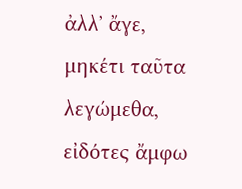ἀλλʼ ἄγε, μηκέτι ταῦτα λεγώμεθα, εἰδότες ἄμφω